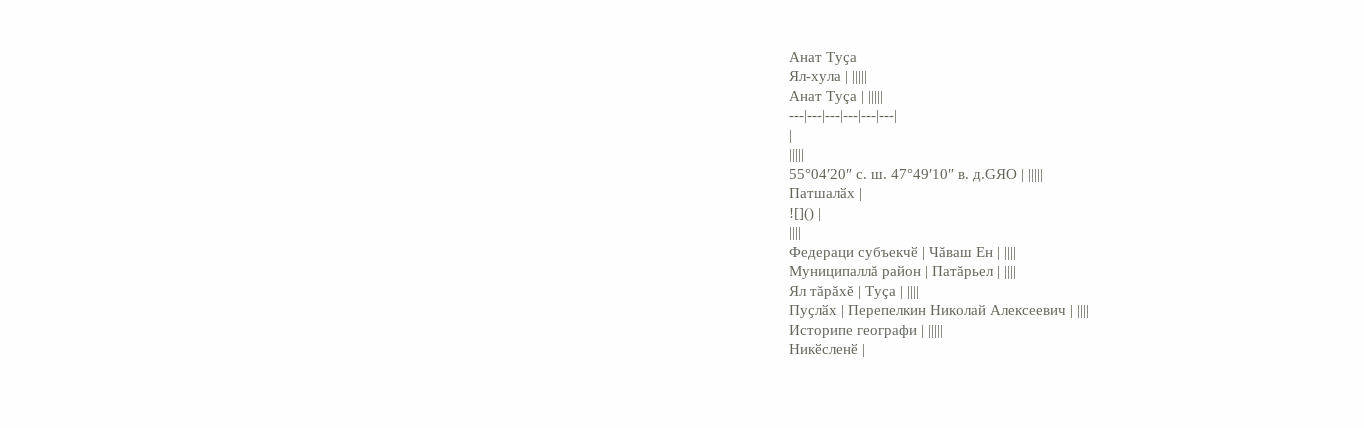Анат Туҫа
Ял-хула | |||||
Анат Туçа | |||||
---|---|---|---|---|---|
|
|||||
55°04′20″ с. ш. 47°49′10″ в. д.GЯO | |||||
Патшалӑх |
![]() |
||||
Федераци субъекчӗ | Чăваш Ен | ||||
Муниципаллă район | Патăрьел | ||||
Ял тăрăхĕ | Туçа | ||||
Пуҫлӑх | Перепелкин Николай Алексеевич | ||||
Историпе географи | |||||
Никӗсленӗ |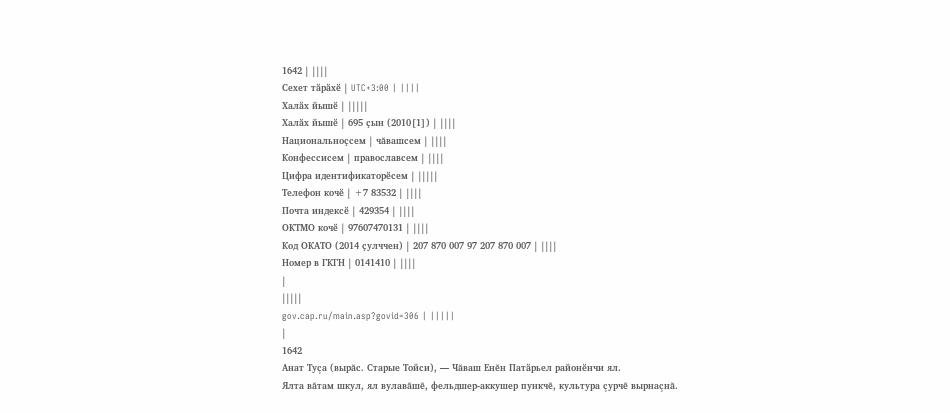1642 | ||||
Сехет тӑрӑхӗ | UTC+3:00 | ||||
Халӑх йышӗ | |||||
Халӑх йышӗ | 695 ҫын (2010[1]) | ||||
Национальноҫсем | чăвашсем | ||||
Конфессисем | православсем | ||||
Цифра идентификаторӗсем | |||||
Телефон кочӗ | +7 83532 | ||||
Почта индексӗ | 429354 | ||||
ОКТМО кочӗ | 97607470131 | ||||
Код ОКАТО (2014 ҫулччен) | 207 870 007 97 207 870 007 | ||||
Номер в ГКГН | 0141410 | ||||
|
|||||
gov.cap.ru/main.asp?govid=306 | |||||
|
1642
Анат Туçа (вырăс. Старые Тойси), — Чăваш Енĕн Патӑрьел районӗнчи ял.
Ялта вăтам шкул, ял вулавăшĕ, фельдшер-аккушер пункчĕ, культура çурчĕ вырнаçнă.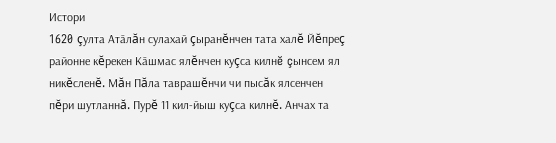Истори
1620 çулта Атӑлăн сулахай çыранĕнчен тата халĕ Йĕпреç районне кĕрекен Кӑшмас ялĕнчен куçса килнĕ çынсем ял никĕсленĕ. Мăн Пăла таврашĕнчи чи пысăк ялсенчен пĕри шутланнă. Пурĕ 11 кил-йыш куçса килнĕ. Анчах та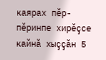каярах пĕр-пĕринпе хирĕçсе кайнă хыççăн 5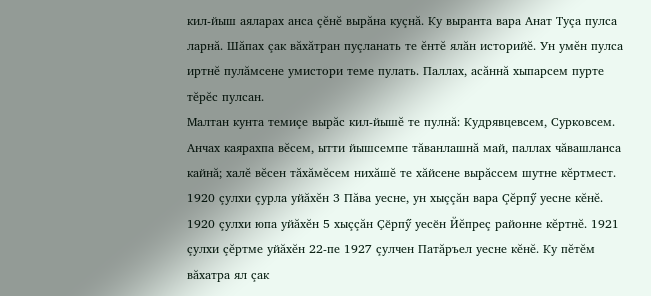кил-йыш аяларах анса çĕнĕ вырăна куçнă. Ку выранта вара Анат Туçа пулса ларнă. Шăпах çак вăхăтран пуçланать те ĕнтĕ ялăн историйĕ. Ун умĕн пулса иртнĕ пулăмсене умистори теме пулать. Паллах, асăннă хыпарсем пурте тĕрĕс пулсан.
Малтан кунта темиçе вырăс кил-йышĕ те пулнă: Кудрявцевсем, Сурковсем. Анчах каярахпа вĕсем, ытти йышсемпе тăванлашнă май, паллах чăвашланса кайнă; халĕ вĕсен тăхăмĕсем нихăшĕ те хăйсене вырăссем шутне кĕртмест.
1920 çулхи çурла уйăхĕн 3 Пăва уесне, ун хыççăн вара Çĕрпӳ уесне кĕнĕ. 1920 çулхи юпа уйăхĕн 5 хыççăн Ҫӗрпӳ уесӗн Йĕпреç районне кĕртнĕ. 1921 çулхи çĕртме уйăхĕн 22-пе 1927 çулчен Патăръел уесне кĕнĕ. Ку пĕтĕм вăхатра ял çак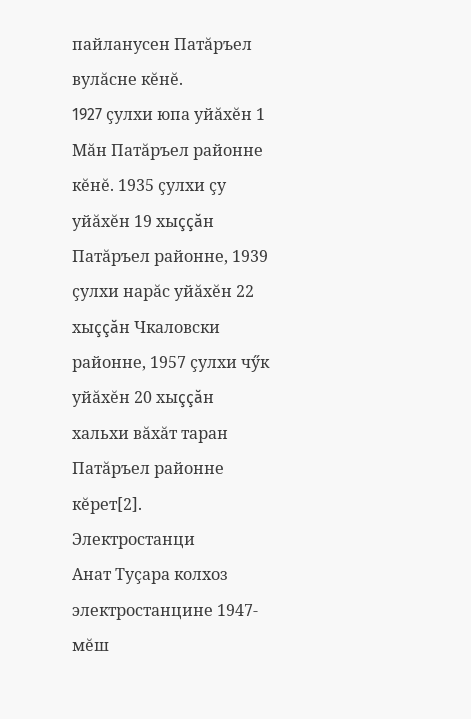пайланусен Патăръел вулăсне кĕнĕ.
1927 çулхи юпа уйăхĕн 1 Мăн Патăръел районне кĕнĕ. 1935 çулхи çу уйăхĕн 19 хыççăн Патăръел районне, 1939 çулхи нарăс уйăхĕн 22 хыççăн Чкаловски районне, 1957 çулхи чӳк уйăхĕн 20 хыççăн хальхи вăхăт таран Патăръел районне кĕрет[2].
Электростанци
Анат Туçара колхоз электростанцине 1947-мĕш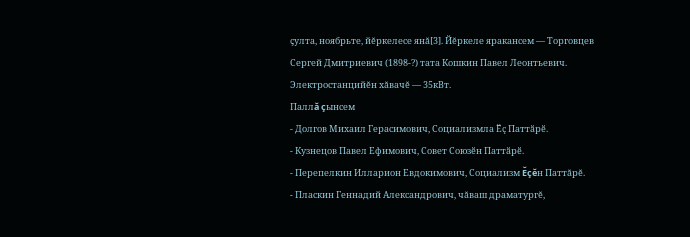çулта, ноябрьте, йĕркелесе янă[3]. Йĕркеле яракансем — Торговцев Сергей Дмитриевич (1898-?) тата Кошкин Павел Леонтьевич. Электростанцийĕн хăвачĕ — 35кВт.
Паллă çынсем
- Долгов Михаил Герасимович, Социализмла Ӗҫ Паттӑрӗ.
- Кузнецов Павел Ефимович, Совет Союзӗн Паттӑрӗ.
- Перепелкин Илларион Евдокимович, Социализм Ĕçĕн Паттăрĕ.
- Пласкин Геннадий Александрович, чăваш драматургĕ,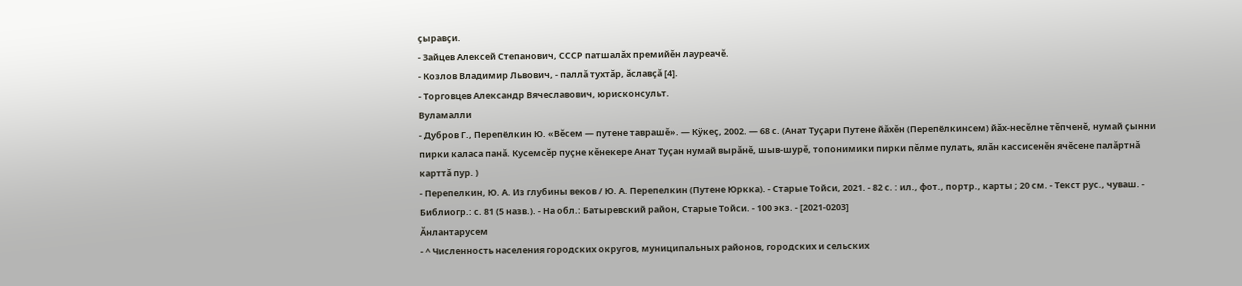çыравçи.
- Зайцев Алексей Степанович, СССР патшалăх премийĕн лауреачĕ.
- Козлов Владимир Львович, - паллă тухтăр, ăславçă [4].
- Торговцев Александр Вячеславович, юрисконсульт.
Вуламалли
- Дубров Г., Перепёлкин Ю. «Вĕсем — путене таврашĕ». — Кÿкеç, 2002. — 68 с. (Анат Туçари Путене йăхĕн (Перепёлкинсем) йăх-несĕлне тĕпченĕ, нумай çынни пирки каласа панă. Кусемсĕр пуçне кĕнекере Анат Туçан нумай вырăнĕ, шыв-шурĕ, топонимики пирки пĕлме пулать, ялăн кассисенĕн ячĕсене палăртнă карттă пур. )
- Перепелкин, Ю. А. Из глубины веков / Ю. А. Перепелкин (Путене Юркка). - Старые Тойси, 2021. - 82 с. : ил., фот., портр., карты ; 20 см. - Текст рус., чуваш. - Библиогр.: с. 81 (5 назв.). - На обл.: Батыревский район, Старые Тойси. - 100 экз. - [2021-0203]
Ӑнлантарусем
- ^ Численность населения городских округов, муниципальных районов, городских и сельских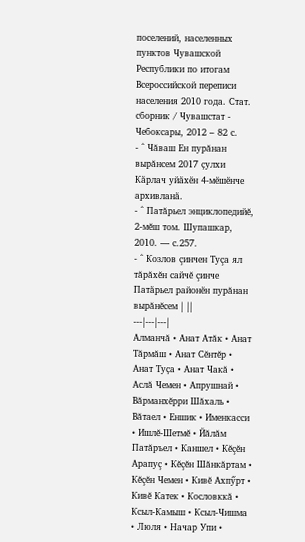поселений, населенных пунктов Чувашской Республики по итогам Всероссийской переписи населения 2010 года. Стат. сборник / Чувашстат - Чебоксары, 2012 – 82 с.
- ^ Чăваш Ен пурăнан вырăнсем 2017 ҫулхи Кӑрлач уйӑхӗн 4-мӗшӗнче архивланӑ.
- ^ Патăрьел энциклопедийĕ, 2-мĕш том. Шупашкар, 2010. — с.257.
- ^ Козлов çинчен Туçа ял тăрăхĕн сайчĕ çинче
Патӑрьел районӗн пурăнан вырăнĕсем | ||
---|---|---|
Алманчă • Анат Атăк • Анат Тăрмăш • Анат Сĕнтĕр • Анат Туҫа • Анат Чакă • Аслă Чемен • Апрушнай • Вăрманхĕрри Шăхаль • Вăтаел • Еншик • Именкасси • Ишлĕ-Шетмĕ • Йăлăм Патăръел • Каншел • Кĕçĕн Арапуç • Кĕçĕн Шăнкăртам • Кĕçĕн Чемен • Кивĕ Ахпӳрт • Кивĕ Катек • Кословккă • Ксыл-Камыш • Ксыл-Чишма • Люля • Начар Упи •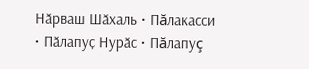Нӑрваш Шӑхаль • Пăлакасси • Пӑлапуҫ Нурӑс • Пăлапуç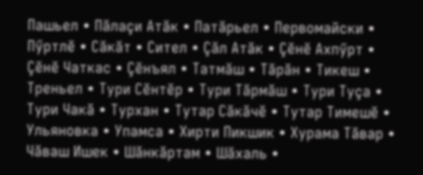Пашьел • Пăлаçи Атăк • Патӑрьел • Первомайски • Пӳртлĕ • Сăкăт • Сител • Çăл Атăк • Çĕнĕ Ахпӳрт • Çĕнĕ Чаткас • Çĕнъял • Татмăш • Тăрăн • Тикеш • Треньел • Тури Сĕнтĕр • Тури Тăрмăш • Тури Туçа • Тури Чакă • Турхан • Тутар Сăкăчĕ • Тутар Тимешĕ • Ульяновка • Упамса • Хирти Пикшик • Хурама Тăвар • Чăваш Ишек • Шӑнкӑртам • Шăхаль •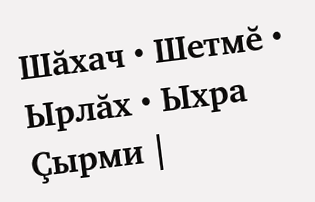Шăхач • Шетмĕ • Ырлăх • Ыхра Çырми |